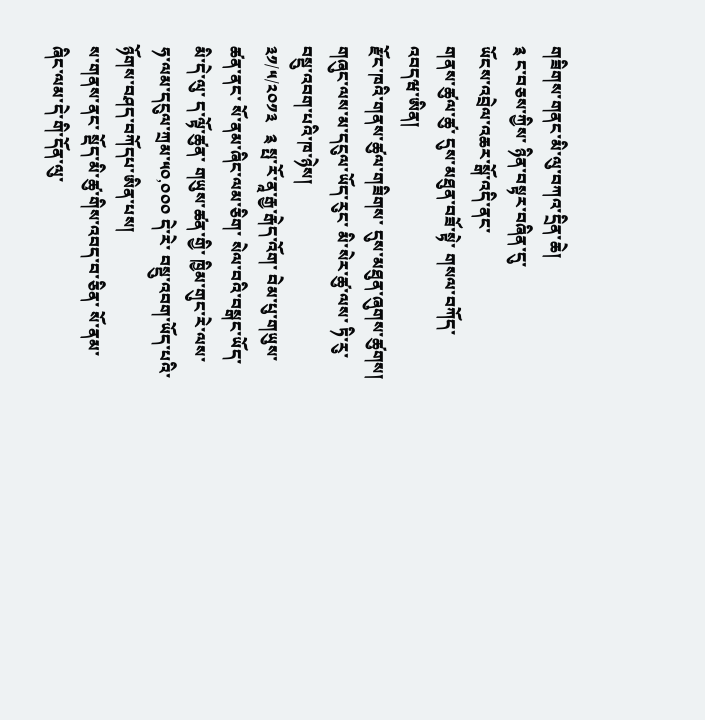གཟིགས་གནང་མི་ལུ་བཀའ་དྲིན་ཆེ།
༉ ང་བཅས་ཀྱིས་ ཉིན་བསྟར་བཞིན་དུ་
ཡོངས་འབྲེལ་འཆར་སྒོ་འདི་ནང་
གནས་ཚུལ་ཚུ་ དུས་མཐུན་བཟོ་སྟེ་ གསལ་བཀོད་འབདཝ་ཨིན།
རྫོང་ཁའི་གནས་ཚུལ་གཟིགས་ དུས་མཐུན་ཞུགས་ཚུགས།
གཞུང་ལས་མ་དངུལ་ཡོད་རུང་ མི་སེར་ཚུ་ལས་ ཏི་རུ་བསྡུ་འབག་པའི་ཁ་ཉེས།
༣༡/༥/༢༠༡༣   ༉ སྤ་རོ་ནཱ་རྒྱ་རྒེད་འོག་ བེམ་པུ་གཡུས་ཚན་ནང་ སོ་ནམ་ཞིང་ལམ་ཅིག་ སེལ་བའི་བསྒང་ཡོད་མི་དེ་ལུ་ ད་ལྟོ་ཚུན་ གཡུས་ཚན་གྱི་ ཁྱིམ་གུང་རེ་ལས་ ཧ་ལམ་དངུལ་ཀྲམ་༥༠,༠༠༠ དེ་རེ་ བསྡུ་འབག་ཡོད་པའི་ ཉོགས་བཤད་བཀོདཔ་ཨིན་པས།
ས་གནས་ནང་ སྡོད་མི་ཚུ་གིས་འབད་བ་ཅིན་ སོ་ནམ་ཞིང་ལམ་དེ་གི་དོན་ལུ་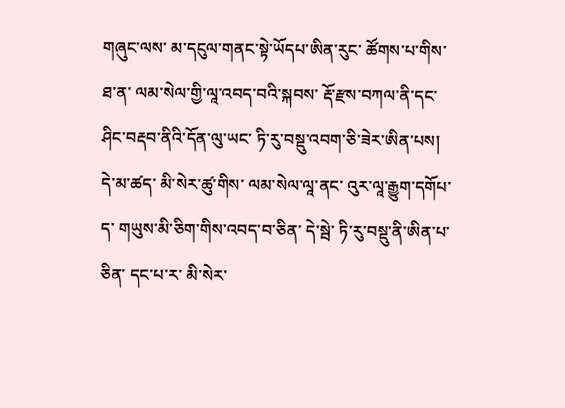གཞུང་ལས་ མ་དངུལ་གནང་སྟེ་ཡོདཔ་ཨིན་རུང་ ཚོགས་པ་གིས་ ཐ་ན་ ལམ་སེལ་གྱི་ལཱ་འབད་བའི་སྐབས་ རྡོ་རྫས་བཀལ་ནི་དང་ ཤིང་བརྡབ་ནིའི་དོན་ལུ་ཡང་ ཏི་རུ་བསྡུ་འབག་ཅི་ཟེར་ཨིན་པས།
དེ་མ་ཚད་ མི་སེར་ཚུ་གིས་ ལམ་སེལ་ལཱ་ནང་ འུར་ལཱ་རྒྱུག་དགོཔ་ད་ གཡུས་མི་ཅིག་གིས་འབད་བ་ཅིན་ དེ་སྦེ་ ཏི་རུ་བསྡུ་ནི་ཨིན་པ་ཅིན་ དང་པ་ར་ མི་སེར་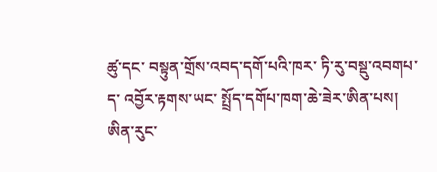ཚུ་དང་ བསྟུན་གྲོས་འབད་དགོ་པའི་ཁར་ ཏི་རུ་བསྡུ་འབགཔ་ད་ འབྱོར་རྟགས་ཡང་ སྤྲོད་དགོཔ་ཁག་ཆེ་ཟེར་ཨིན་པས།
ཨིན་རུང་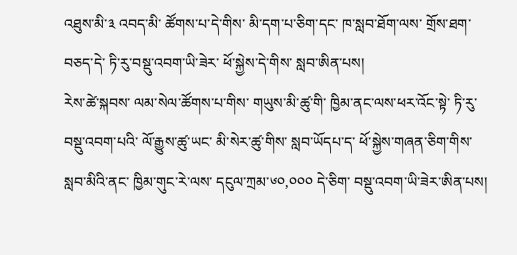འཐུས་མི་༣ འབད་མི་ ཚོགས་པ་དེ་གིས་ མི་དག་པ་ཅིག་དང་ ཁ་སླབ་ཐོག་ལས་ གྲོས་ཐག་བཅད་དེ་ ཏི་རུ་བསྡུ་འབག་ཡི་ཟེར་ ཕོ་སྐྱེས་དེ་གིས་ སླབ་ཨིན་པས།
རེས་ཚེ་སྐབས་ ལམ་སེལ་ཚོགས་པ་གིས་ གཡུས་མི་ཚུ་གི་ ཁྱིམ་ནང་ལས་ཕར་འོང་སྟེ་ ཏི་རུ་བསྡུ་འབག་པའི་ ལོ་རྒྱུས་ཚུ་ཡང་ མི་སེར་ཚུ་གིས་ སླབ་ཡོདཔ་ད་ ཕོ་སྐྱེས་གཞན་ཅིག་གིས་ སླབ་མིའི་ནང་ ཁྱིམ་གུང་རེ་ལས་ དངུལ་ཀྲམ་༦༠,༠༠༠ དེ་ཅིག་ བསྡུ་འབག་ཡི་ཟེར་ཨིན་པས།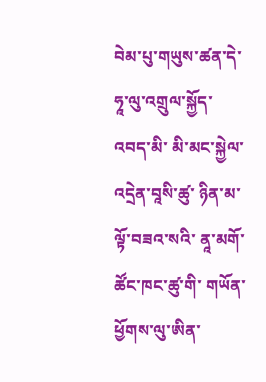བེམ་པུ་གཡུས་ཚན་དེ་ ཧཱ་ལུ་འགྲུལ་སྐྱོད་འབད་མི་ མི་མང་སྐྱེལ་འདྲེན་བཱསི་ཚུ་ ཉིན་མ་ ལྟོ་བཟའ་སའི་ ནཱ་མགོ་ཚོང་ཁང་ཚུ་གི་ གཡོན་ཕྱོགས་ལུ་ཨིན་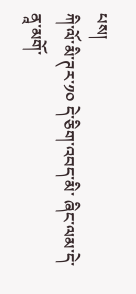པས།
ཀི་ལོ་མི་ཊར་༡༠ དེ་ཅིག་འབད་མི་ ཞིང་ལམ་དེ་ ནཱ་མགོ་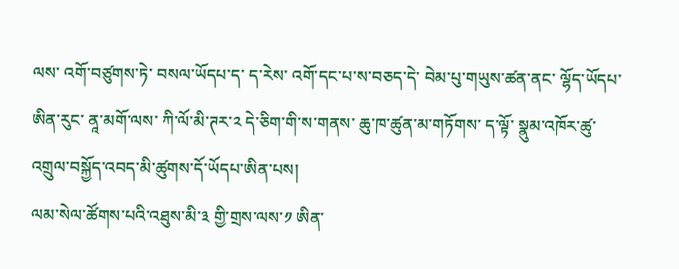ལས་ འགོ་བཙུགས་ཏེ་ བསལ་ཡོདཔ་ད་ ད་རེས་ འགོ་དང་པ་ས་བཅད་དེ་ བེམ་པུ་གཡུས་ཚན་ནང་ ལྷོད་ཡོདཔ་ཨིན་རུང་ ནཱ་མགོ་ལས་ ཀི་ལོ་མི་ཊར་༢ དེ་ཅིག་གི་ས་གནས་ ཆུ་ཁ་ཚུན་མ་གཏོགས་ ད་ལྟོ་ སྣུམ་འཁོར་ཚུ་ འགྲུལ་བསྐྱོད་འབད་མི་ཚུགས་དོ་ཡོདཔ་ཨིན་པས།
ལམ་སེལ་ཚོགས་པའི་འཐུས་མི་༣ གྱི་གྲས་ལས་༡ ཨིན་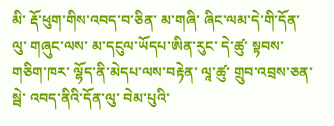མི་ རྡོ་ཕུག་གིས་འབད་བ་ཅིན་ མ་གཞི་ ཞིང་ལམ་དེ་གི་དོན་ལུ་ གཞུང་ལས་ མ་དངུལ་ཡོདཔ་ཨིན་རུང་ དེ་ཚུ་ སྟབས་གཅིག་ཁར་ ལྷོད་ནི་མེདཔ་ལས་བརྟེན་ ལཱ་ཚུ་ གྲུབ་འབྲས་ཅན་སྦེ་ འབད་ནིའི་དོན་ལུ་ བེམ་པུའི་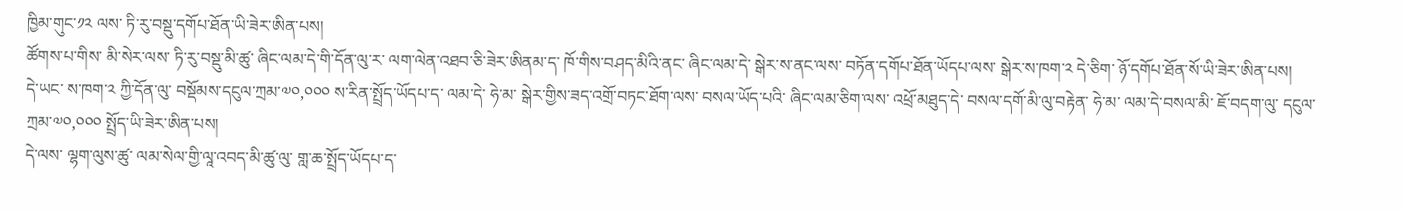ཁྱིམ་གུང་༡༢ ལས་ ཏི་རུ་བསྡུ་དགོཔ་ཐོན་ཡི་ཟེར་ཨིན་པས།
ཚོགས་པ་གིས་ མི་སེར་ལས་ ཏི་རུ་བསྡུ་མི་ཚུ་ ཞིང་ལམ་དེ་གི་དོན་ལུ་ར་ ལག་ལེན་འཐབ་ཅི་ཟེར་ཨིནམ་ད་ ཁོ་གིས་བཤད་མིའི་ནང་ ཞིང་ལམ་དེ་ སྒེར་ས་ནང་ལས་ བཏོན་དགོཔ་ཐོན་ཡོདཔ་ལས་ སྒེར་ས་ཁག་༢ དེ་ཅིག་ ཉོ་དགོཔ་ཐོན་སོ་ཡི་ཟེར་ཨིན་པས།
དེ་ཡང་ ས་ཁག་༢ ཀྱི་དོན་ལུ་ བསྡོམས་དངུལ་ཀྲམ་༧༠,༠༠༠ ས་རིན་སྤྲོད་ཡོདཔ་ད་ ལམ་དེ་ ཧེ་མ་ སྒེར་གྱིས་ཟད་འགྲོ་བཏང་ཐོག་ལས་ བསལ་ཡོད་པའི་ ཞིང་ལམ་ཅིག་ལས་ འཕྲོ་མཐུད་དེ་ བསལ་དགོ་མི་ལུ་བརྟེན་ ཧེ་མ་ ལམ་དེ་བསལ་མི་ ཇོ་བདག་ལུ་ དངུལ་ཀྲམ་༧༠,༠༠༠ སྤྲོད་ཡི་ཟེར་ཨིན་པས།
དེ་ལས་ ལྷག་ལུས་ཚུ་ ལམ་སེལ་གྱི་ལཱ་འབད་མི་ཚུ་ལུ་ གླ་ཆ་སྤྲོད་ཡོདཔ་ད་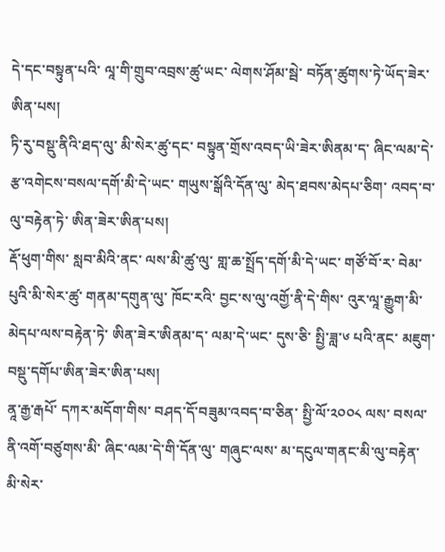དེ་དང་བསྟུན་པའི་ ལཱ་གི་གྲུབ་འབྲས་ཚུ་ཡང་ ལེགས་ཤོམ་སྦེ་ བཏོན་ཚུགས་ཏེ་ཡོད་ཟེར་ཨིན་པས།
ཏི་རུ་བསྡུ་ནིའི་ཐད་ལུ་ མི་སེར་ཚུ་དང་ བསྟུན་གྲོས་འབད་ཡི་ཟེར་ཨིནམ་ད་ ཞིང་ལམ་དེ་ རྩ་འགེངས་བསལ་དགོ་མི་དེ་ཡང་ གཡུས་སྒོའི་དོན་ལུ་ མེད་ཐབས་མེདཔ་ཅིག་ འབད་བ་ལུ་བརྟེན་ཏེ་ ཨིན་ཟེར་ཨིན་པས།
རྡོ་ཕུག་གིས་ སླབ་མིའི་ནང་ ལས་མི་ཚུ་ལུ་ གླ་ཆ་སྤྲོད་དགོ་མི་དེ་ཡང་ གཙོ་བོ་ར་ བེམ་པུའི་མི་སེར་ཚུ་ གནམ་དགུན་ལུ་ ཁོང་རའི་ བྱང་ས་ལུ་འགྱོ་ནི་དེ་གིས་ འུར་ལཱ་རྒྱུག་མི་ མེདཔ་ལས་བརྟེན་ཏེ་ ཨིན་ཟེར་ཨིནམ་ད་ ལམ་དེ་ཡང་ དུས་ཅི་ སྤྱི་ཟླ་༦ པའི་ནང་ མཇུག་བསྡུ་དགོཔ་ཨིན་ཟེར་ཨིན་པས།
ནཱ་རྒྱ་རྒཔོ་ དཀར་མདོག་གིས་ བཤད་དོ་བཟུམ་འབད་བ་ཅིན་ སྤྱི་ལོ་༢༠༠༨ ལས་ བསལ་ནི་འགོ་བཙུགས་མི་ ཞིང་ལམ་དེ་གི་དོན་ལུ་ གཞུང་ལས་ མ་དངུལ་གནང་མི་ལུ་བརྟེན་ མི་སེར་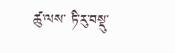ཚུ་ལས་ ཏི་རུ་བསྡུ་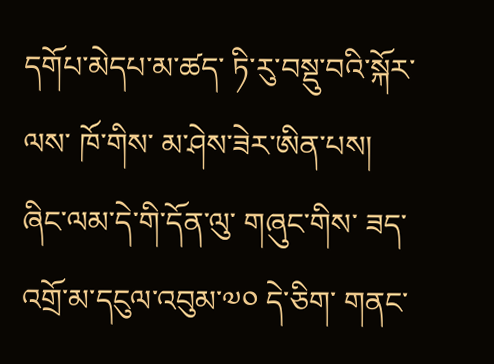དགོཔ་མེདཔ་མ་ཚད་ ཏི་རུ་བསྡུ་བའི་སྐོར་ལས་ ཁོ་གིས་ མ་ཤེས་ཟེར་ཨིན་པས།
ཞིང་ལམ་དེ་གི་དོན་ལུ་ གཞུང་གིས་ ཟད་འགྲོ་མ་དངུལ་འབུམ་༧༠ དེ་ཅིག་ གནང་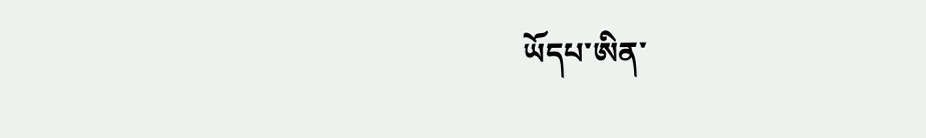ཡོདཔ་ཨིན་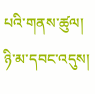པའི་གནས་ཚུལ།
ཉི་མ་དབང་འདུས།